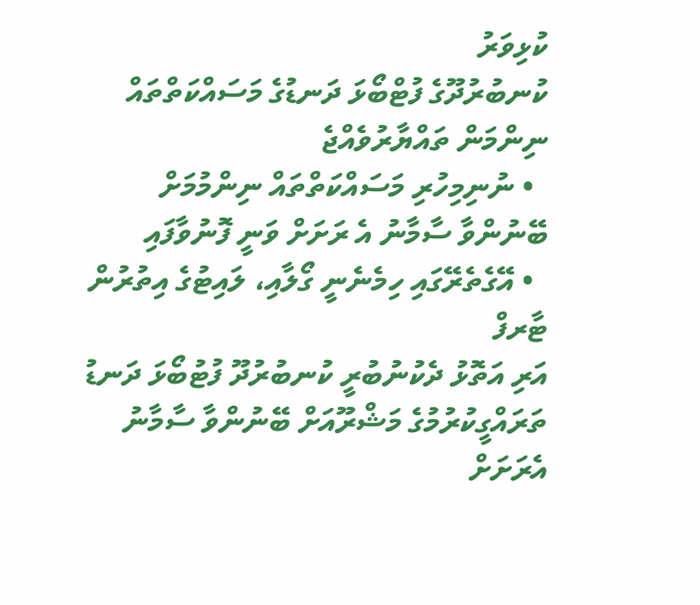ކުޅިވަރު
ކުނބުރުދޫގެ ފުޓްބޯޅަ ދަނޑުގެ މަސައްކަތްތައް ނިންމަން ތައްޔާރުވެއްޖެ
  • ނުނިމިހުރި މަސައްކަތްތައް ނިންމުމަށް ބޭނުންވާ ސާމާނު އެ ރަށަށް ވަނީ ފޮނުވާފައި
  • އޭގެތެރޭގައި ހިމެނެނީ ގޯލާއި، ލައިޓުގެ އިތުރުން ޓާރފް
އަރި އަތޮޅު ދެކުނުބުރީ ކުނބުރުދޫ ފުޓުބޯޅަ ދަނޑު ތަރައްގީކުރުމުގެ މަޝްރޫއަށް ބޭނުންވާ ސާމާނު އެރަށަށް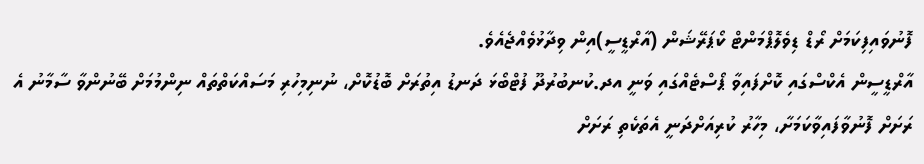ފޮނުވައިފިކަމަށް ރޯޑް ޑިވެލޮޕްމަންޓް ކޯޕަރޭޝަން (އާރްޑީސީ)އިން ވިދާޅުވެއްޖެއެވެ.
އާރްޑީސީން އެކްސްގައި ކޮށްފައިވާ ޕޯސްޓެއްގައި ވަނީ އދ.ކުނބުރުދޫ ފުޓްބޯޅަ ދަނޑު އިތުރަށް ބޮޑުކޮށް، ނުނިމިހުރި މަސައްކަތްތައް ނިންމުމަށް ބޭނުންވާ ސާމާނު އެ ރަށަށް ފޮނުވާފައިވާކަމަށާ، މިހާރު ކުރިއަށްދަނީ އެތަކެތި ރަށަށް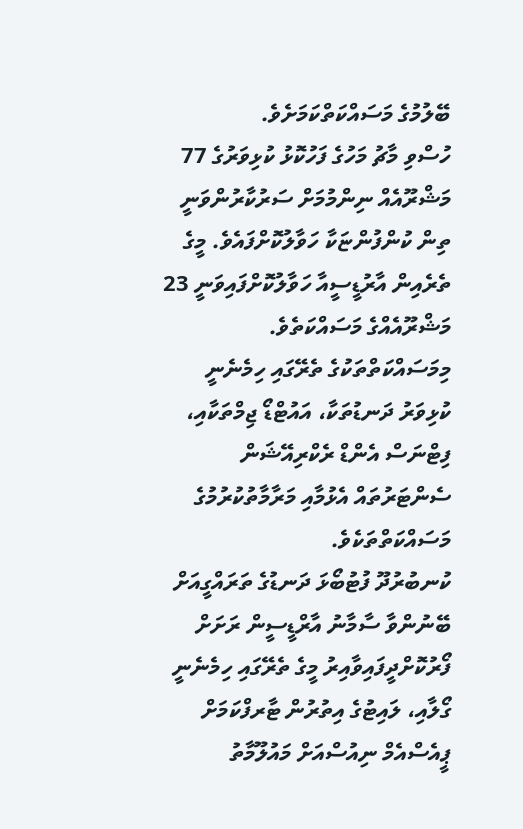ބޭލުމުގެ މަސައްކަތްކަމަށެވެ.
ހުސްވި މާޗު މަހުގެ ފަހުކޮޅު ކުޅިވަރުގެ 77 މަޝްރޫއެއް ނިންމުމަށް ސަރުކާރުންވަނީ ތިން ކުންފުންޏަކާ ހަވާލުކޮށްފައެވެ. މީގެ ތެރެއިން އާރުޑީސީއާ ހަވާލުކޮށްފައިވަނީ 23 މަޝްރޫއެއްގެ މަސައްކަތެވެ. މިމަސައްކަތްތަކުގެ ތެރޭގައި ހިމެނެނީ ކުޅިވަރު ދަނޑުތަކާ، އައުޓްޑޯ ޖިމްތަކާއި، ފިޓްނަސް އެންޑް ރެކްރިއޭޝަން ސެންޓަރުތައް އެޅުމާއި މަރާމާތުކުރުމުގެ މަސައްކަތްތަކެވެ.
ކުނބުރުދޫ ފުޓުބޯޅަ ދަނޑުގެ ތަރައްގީއަށް ބޭނުންވާ ސާމާނު އާރްޑީސީން ރަށަށް ފޯރުކޮށްދީފައިވާއިރު މީގެ ތެރޭގައި ހިމެނެނީ ގޯލާއި، ލައިޓުގެ އިތުރުން ޓާރފްކަމަށް ޕީއެސްއެމް ނިއުސްއަށް މައުލޫމާތު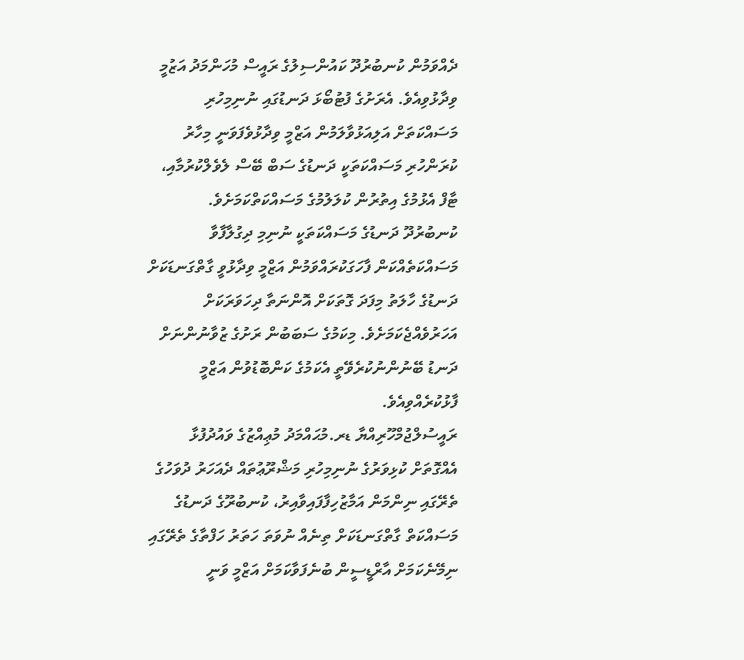ދެއްވަމުން ކުނބުރުދޫ ކައުންސިލުގެ ރައީސް މުހަންމަދު އަޒުމީ ވިދާޅުވިއެވެ. އެރަށުގެ ފުޓުބޯޅަ ދަނޑުގައި ނުނިމިހުރި މަސައްކަތަށް އަލިއަޅުވާލަމުން އަޒްމީ ވިދާޅުވެފަވަނީ މިހާރު ކުރަންހުރި މަސައްކަތަކީ ދަނޑުގެ ސަބް ބޭސް ލެވެލްކުރުމާއި، ޓާފް އެޅުމުގެ އިތުރުން ކުލަލުމުގެ މަސައްކަތްކަމަށެވެ.
ކުނބުރުދޫ ދަނޑުގެ މަސައްކަތަކީ ނުނިމި ދިގުލާފާވާ މަސައްކަތެއްކަން ފާހަގަކުރައްވަމުން އަޒްމީ ވިދާޅުވީ ގާތްގަނޑަކަށް ދަނޑުގެ ހާލަތު މިފަދަ ގޮތަކަށް އޮންނަތާ ދިހަވަރަކަށް އަހަރުވެއްޖެކަމަށެވެ. މިކަމުގެ ސަބަބުން ރަށުގެ ޒުވާނުންނަށް ދަނޑު ބޭނުންނުކުރެވޭތީ އެކަމުގެ ކަންބޮޑުވުން އަޒްމީ ފާޅުކުރެއްވިއެވެ.
ރައީސުލްޖުމްހޫރިއްޔާ ޑރ.މުޙައްމަދު މުޢިއްޒުގެ ވައުދުފުޅާ އެއްގޮތަށް ކުޅިވަރުގެ ނުނިމިހުރި މަޝްރޫޢުތައް ދެއަހަރު ދުވަހުގެ ތެރޭގައި ނިންމަން އަމާޒުހިފާފައިވާއިރު، ކުނބުރޫގެ ދަނޑުގެ މަސައްކަތް ގާތްގަނޑަކަށް ތިނެއް ނުވަތަ ހަތަރު ހަފްތާގެ ތެރޭގައި ނިމޭނެކަމަށް އާރްޑީސީން ބުނެފަވާކަމަށް އަޒްމީ ވަނީ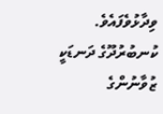ވިދާޅުވެފައެވެ.
ކުނބުރުދޫގެ ދަނޑަކީ ޒުވާނުންގެ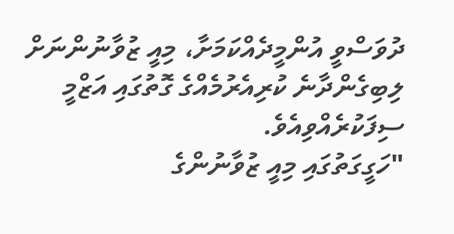ދުވަސްވީ އުންމީދެއްކަމަށާ، މިއީ ޒުވާނުންނަށް ލިބިގެންދާނެ ކުރިއެރުމެއްގެ ގޮތުގައި އަޒްމީ ސިފަކުރެއްވިއެވެ.
"ހަގީގަތުގައި މިއީ ޒުވާނުންގެ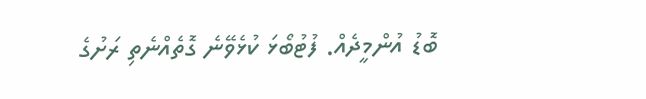ބޮޑު އުންމީދެއް. ފުޓުބޯޅަ ކުޅެވޭނެ ގޮތެއްނެތި ރަށުގެ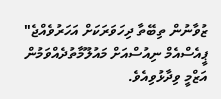ޒުވާނުން ތިބޭތާ ދިހަވަރަކަށް އަހަރުވެއްޖެ" ޕީއެސްއެމް ނިއުސްއަށް މައުލޫމާތުދެއްވަމުން އަޒްމީ ވިދާޅުވިއެވެ.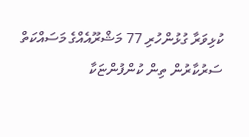ކުޅިވަރާ ގުޅުންހުރި 77 މަޝްރޫއެއްގެ މަސައްކަތް ސަރުކާރުން ތިން ކުންފުންޏަކާ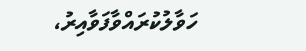ހަވާލުކުރައްވާފަވާއިރު،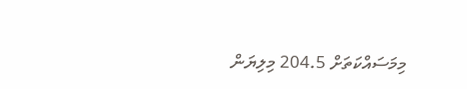މިމަސައްކަތަށް 204.5 މިލިޔަން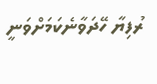ރުފިޔާ ހޭދަވާނެކަމަށްވަނީ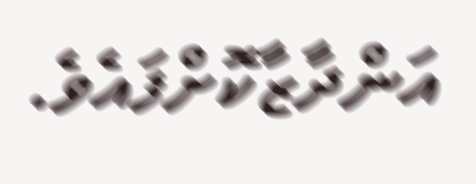އަންދާޒާކޮށްފައެވެ.